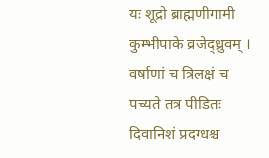यः शूद्रो ब्राह्मणीगामी कुम्भीपाके व्रजेद्ध्रुवम् । वर्षाणां च त्रिलक्षं च पच्यते तत्र पीडितः
दिवानिशं प्रदग्धश्च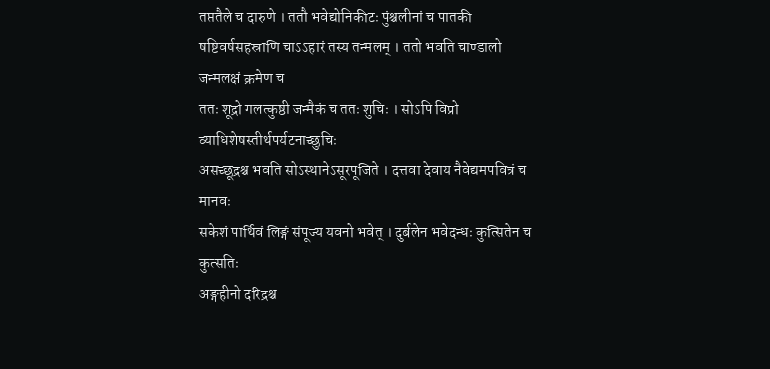तप्ततैले च दारुणे । ततौ भवेद्योनिकीटः पुंश्चलीनां च पातकी
षष्टिवर्षसहस्राणि चाऽऽहारं तस्य तन्मलम् । ततो भवति चाण्डालो जन्मलक्षं क्रमेण च
ततः शूद्रो गलत्कुष्ठी जन्मैकं च ततः शुचिः । सोऽपि विप्रो व्याधिशेषस्तीर्थपर्यटनाच्छुचिः
असच्छूद्रश्च भवति सोऽस्थानेऽसूरपूजिते । दत्तवा देवाय नैवेद्यमपवित्रं च मानवः
सकेशं पार्थिवं लिङ्गं संपूज्य यवनो भवेत् । दुर्बलेन भवेदन्धः कुत्सितेन च कुत्सतिः
अङ्गहीनो दरिद्रश्च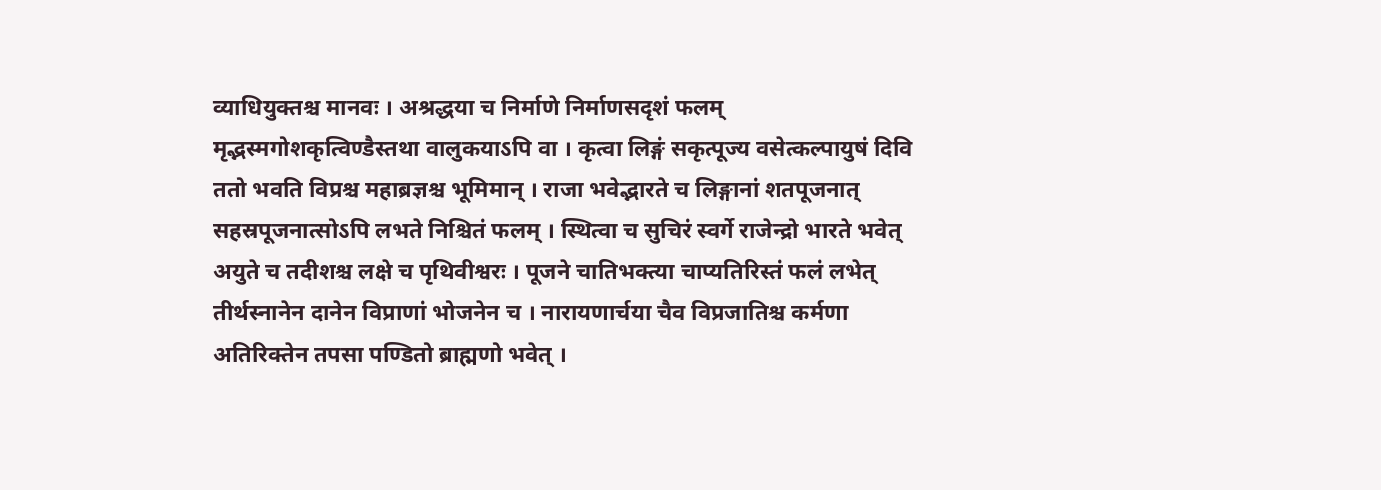व्याधियुक्तश्च मानवः । अश्रद्धया च निर्माणे निर्माणसदृशं फलम्
मृद्भस्मगोशकृत्विण्डैस्तथा वालुकयाऽपि वा । कृत्वा लिङ्गं सकृत्पूज्य वसेत्कल्पायुषं दिवि
ततो भवति विप्रश्च महाब्रज्ञश्च भूमिमान् । राजा भवेद्भारते च लिङ्गानां शतपूजनात्
सहस्रपूजनात्सोऽपि लभते निश्चितं फलम् । स्थित्वा च सुचिरं स्वर्गे राजेन्द्रो भारते भवेत्
अयुते च तदीशश्च लक्षे च पृथिवीश्वरः । पूजने चातिभक्त्या चाप्यतिरिस्तं फलं लभेत्
तीर्थस्नानेन दानेन विप्राणां भोजनेन च । नारायणार्चया चैव विप्रजातिश्च कर्मणा
अतिरिक्तेन तपसा पण्डितो ब्राह्मणो भवेत् ।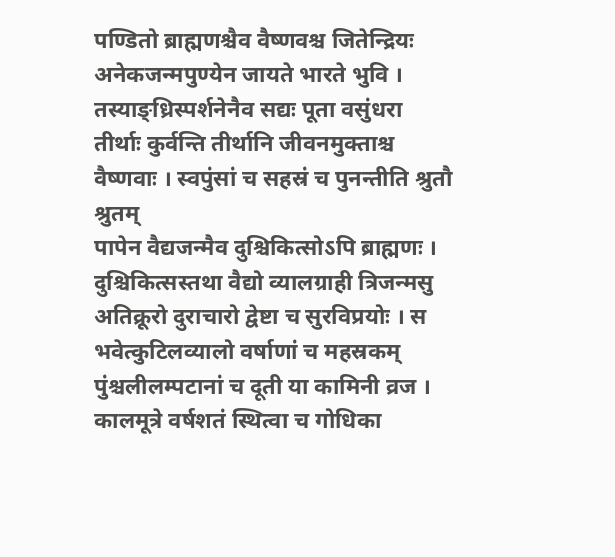पण्डितो ब्राह्मणश्चैव वैष्णवश्च जितेन्द्रियः
अनेकजन्मपुण्येन जायते भारते भुवि । तस्याङ्ध्रिस्पर्शनेनैव सद्यः पूता वसुंधरा
तीर्थाः कुर्वन्ति तीर्थानि जीवनमुक्ताश्च वैष्णवाः । स्वपुंसां च सहस्रं च पुनन्तीति श्रुतौ श्रुतम्
पापेन वैद्यजन्मैव दुश्चिकित्सोऽपि ब्राह्मणः । दुश्चिकित्सस्तथा वैद्यो व्यालग्राही त्रिजन्मसु
अतिक्रूरो दुराचारो द्वेष्टा च सुरविप्रयोः । स भवेत्कुटिलव्यालो वर्षाणां च महस्रकम्
पुंश्चलीलम्पटानां च दूती या कामिनी व्रज । कालमूत्रे वर्षशतं स्थित्वा च गोधिका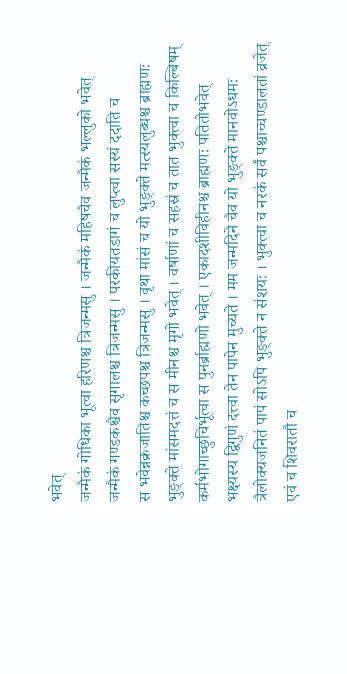भवेत्
जन्मैकं गोधिका भूत्वा हरिणश्च त्रिजन्मसु । जन्मैकं महिषचैव जन्मैकं भल्लुको भवेत्
जन्मैकं गण्डकश्चैव सृगालश्च त्रिजन्मसु । परकीयतडागं च लुप्त्वा सस्यं ददाति च
स भवेन्नक्रजातिश्च कच्छपश्च त्रिजन्मसु । वृथा मांसं च यो भुङ्क्ते मत्स्यलुब्धश्च ब्राह्मणः
भुङ्क्ते मांसमदत्तं च स मीनश्च मृगो भवेत् । वर्षाणां च सहस्रं च तात भुक्त्वा च किल्बिषम्
कर्मभोगाच्छुचिर्भूत्वा स पुनर्ब्राह्मणो भवेत् । एकादशीविहीनश्च ब्राह्मणः पतितोभवेत्
भक्ष्यस्य द्विगुणं दत्त्वा तेन पापेन मुच्यते । मम जन्मदिने चैव यो भुङ्क्ते मानवोऽधमः
त्रैलोक्यजनितं पापं सोऽपि भुङ्क्ते न संशयः । भुक्त्वा च नरकं सर्वं पश्चाच्चण्डालतां व्रजेत्
एवं च शिवरातौ च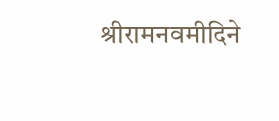श्रीरामनवमीदिने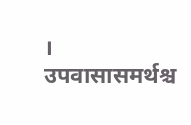। उपवासासमर्थश्च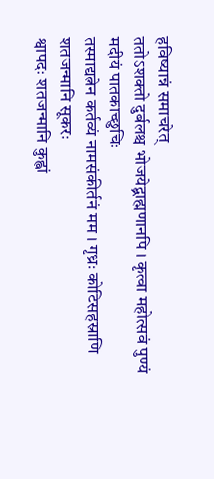हविष्यान्नं समाचरेत्
ततोऽशक्तो दुर्बलश्च भोजयेद्ब्राह्मणानपि । कृत्वा महोत्सवं पुण्यं मदीयं पातकाच्छुचिः
तस्माद्यत्नेन कर्तव्यं नामसंकीर्तनं मम । गृध्रः कोटिसहस्राणि शतजन्मानि सूकरः
श्वापदः शतजन्मानि कुह्वां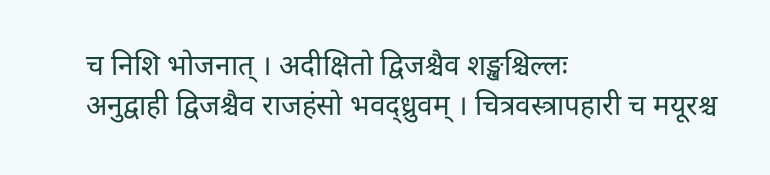च निशि भोजनात् । अदीक्षितो द्विजश्चैव शङ्खश्चिल्लः
अनुद्वाही द्विजश्चैव राजहंसो भवद्ध्रुवम् । चित्रवस्त्रापहारी च मयूरश्च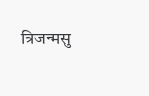त्रिजन्मसु